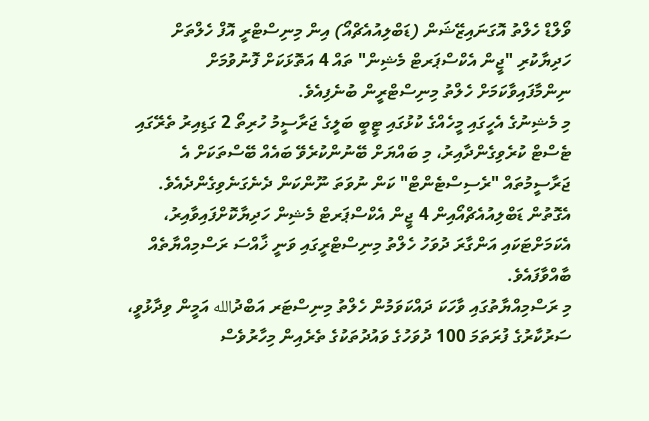ވޯލްޑް ހެލްތު އޮގަނައިޒޭޝަން (ޑަބްލިއުއެޗްއޯ) އިން މިނިސްޓްރީ އޮފް ހެލްތަށް ހަދިޔާކުރި "ޖީން އެކްސްޕަރޓް މެޝިން" ތައް 4 އަތޮޅަކަށް ފޮނުވުމަށް ނިންމާފައިވާކަމަށް ހެލްތު މިނިސްޓްރީން ބުނެފިއެވެ.
މި މެޝިނުގެ އެހީގައި މީހެއްގެ ކުޅުގައި ޓީބީ ބަލީގެ ޖަރާސީމު ހުރިތޯ 2 ގަޑިއިރު ތެރޭގައި ޓެސްޓް ކުރެވިގެންދާއިރު، މި ބައްޔަށް ބޭނުންކުރެވޭ ބައެއް ބޭސްތަކަށް އެ ޖަރާސީމުތައް "ރެސިސްޓެންޓް" ކަން ނުވަތަ ނޫންކަން ދެނެގަނެވިގެންދެއެވެ. އެގޮތުން ޑަބްލިއުއެޗްއޯއިން 4 ޖީން އެކްސްޕަރޓް މެޝިން ހަދިޔާކޮށްފައިވާއިރު، އެކަމަށްޓަކައި އަންގާރަ ދުވަހު ހެލްތު މިނިސްޓްރީގައި ވަނީ ޚާއްސަ ރަސްމިއްޔާތެއް ބާއްވާފައެވެ.
މި ރަސްމިއްޔާތުގައި ވާހަކަ ދައްކަވަމުން ހެލްތު މިނިސްޓަރ އަބްދުالله އަމީން ވިދާޅުވީ، ސަރުކާރުގެ ފުރަތަމަ 100 ދުވަހުގެ ވައުދުތަކުގެ ތެރެއިން މިހާރުވެސް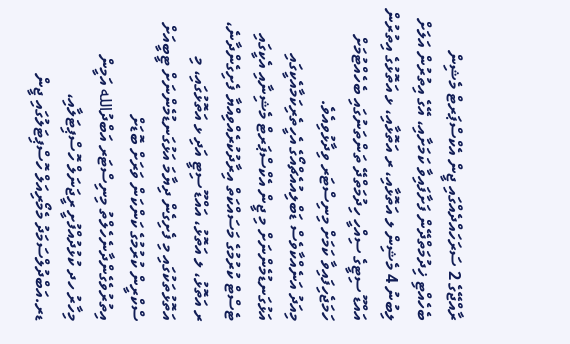ރާއްޖޭގެ 2 ސަރަހައްދެއްގައި ޖީން އެކްސްޕަރޓް މެޝިން ބެހެއްޓި ޚިދުމަތްދޭން ފަށާފައިވާ ކަމަށާއި، އޭގެ އިތުރުން އަލަށް ލިބުނު 4 މެޝިން ލ އަތޮޅާއި، ރ އަތޮޅާއި، ޅ އަތޮޅުގެ އިތުރުން އައްޑޫ ސިޓީގެ ސިއްހީ ހިދުމަތްދޭ ތަންތަނުގައި ބެހެއްޓުމަށް ހަމަޖެހިފައިވާ ކަމަށް މިނިސްޓަރ ވިދާޅުވިއެވެ.
މިއަދު އަނެއްކާވެސް ޑަބްލިއުއެޗްއޯގެ އެހީތެރިކަމާއެކީގައި އަޅުގަނޑުމެންނަށް މި ޖީން އެކްސްޕަރޓް މެޝިނާއި އެކީގައި ޓެސްޓް ކުރުމުގެ މަސައްކަތް އިރާދުކުރެއްވިއްޔާ ފެށިގެންދާނެ، ރ އަތޮޅު، ލ އަތޮޅު، އައްޑޫ ސިޓީ އަދި ޅ އަތޮޅުގައި، މި އަތޮޅުތަކުގައި މި ފެށިގެން ދިޔާމަ އަޅުގަނޑުމެންނަށް ޓީބީއަށް ސްކްރީން ކުރުމުގެ ކަންކަން ވަރަށް ބޮޑަށް އިތުރުވެގެންދާނެހެލްތު މިނިސްޓަރ އަބްދުالله އަމީން
މިހާރު ހދ ކުޅުދުއްފުށީ ރީޖަނަލް ހޮސްޕިޓަލާއި، ޑރ.އަބްދުލްސަމަދު މެމޯރިއަލް ހޮސްޕިޓަލުގައި ޖީން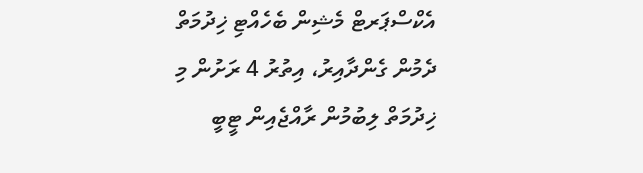އެކްސްޕަރޓް މެޝިން ބެހެއްޓި ޚިދުމަތް ދެމުން ގެންދާއިރު، އިތުރު 4 ރަށުން މި ޚިދުމަތް ލިބުމުން ރާއްޖެއިން ޓީބީ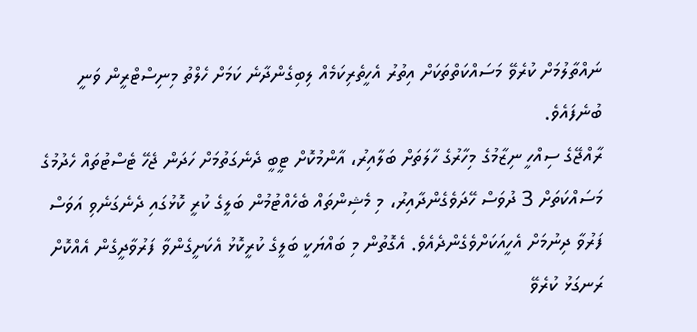ނައްތާލުމަށް ކުރެވޭ މަސައްކަތްތަކަށް އިތުރު އެހީތެރިކަމެއް ލިބިގެންދާނެ ކަމަށް ހެލްތު މިނިސްޓްރީން ވަނީ ބުނެފައެވެ.
ރާއްޖޭގެ ސިއްހީ ނިޒާމުގެ މިހާރުގެ ހާލަތަށް ބަލާއިރު، އާންމުކޮށް ޓީބީ ދެނެގަތުމަށް ހަދަން ޖެހޭ ޓެސްޓުތައް ހެދުމުގެ މަސައްކަތަށް 3 ދުވަސް ހޭދަވެގެންދާއިރު، މި މެޝިންތައް ބެހެއްޓުމުން ބަލީގެ ކުރީ ކޮޅުގައި ދެނެގަނެވި އަވަސް ފަރުވާ ދިނުމަށް އެހީއަކަށްވެގެންދެއެވެ. އެގޮތުން މި ބައްޔަކީ ބަލީގެ ކުރީކޮޅު އެކަށީގެންވާ ފަރުވާދީގެން އެއްކޮށް ރަނގަޅު ކުރެވޭ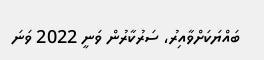ބައްޔަކަށްވާއިރު، ސަރުކާރުން ވަނީ 2022 ވަނަ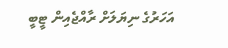އަހަރުގެ ނިޔަލަށް ރާއްޖެއިން ޓީބީ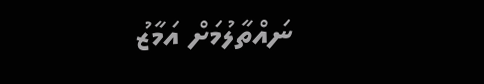ނައްތާލުމަށް އަމާޒު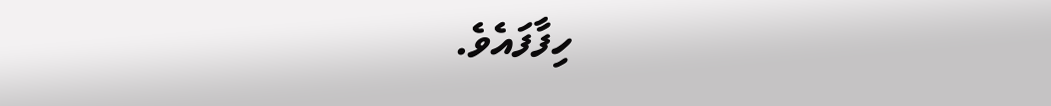ހިފާފައެވެ.